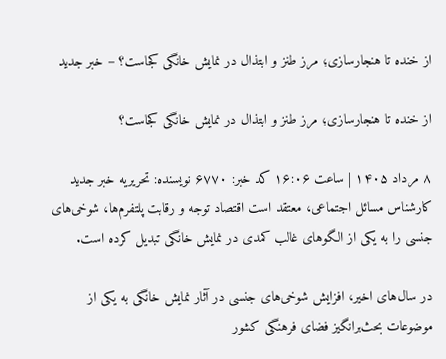از خنده تا هنجارسازی؛ مرز طنز و ابتذال در نمایش خانگی کجاست؟ – خبر جدید

از خنده تا هنجارسازی؛ مرز طنز و ابتذال در نمایش خانگی کجاست؟

۸ مرداد ۱۴۰۵ | ساعت ۱۶:۰۶ کد خبر: ۶۷۷۰ نویسنده: تحریریه خبر جدید
کارشناس مسائل اجتماعی، معتقد است اقتصاد توجه و رقابت پلتفرم‌ها، شوخی‌های جنسی را به یکی از الگوهای غالب کمدی در نمایش خانگی تبدیل کرده است.

در سال‌های اخیر، افزایش شوخی‌های جنسی در آثار نمایش خانگی به یکی از موضوعات بحث‌برانگیز فضای فرهنگی کشور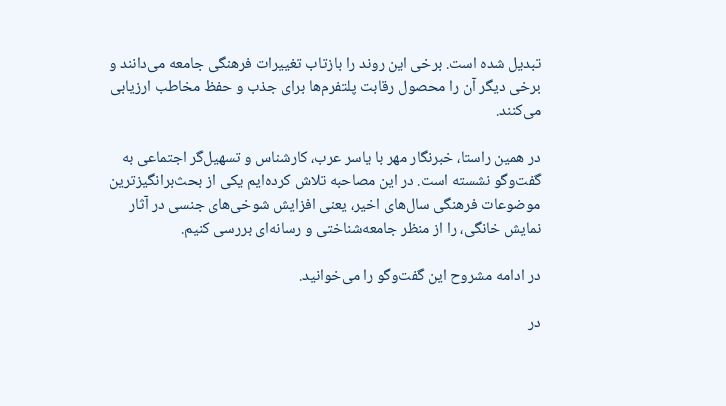تبدیل شده است. برخی این روند را بازتاب تغییرات فرهنگی جامعه می‌دانند و برخی دیگر آن را محصول رقابت پلتفرم‌ها برای جذب و حفظ مخاطب ارزیابی می‌کنند.

در همین راستا، خبرنگار مهر با یاسر عرب، کارشناس و تسهیل‌گر اجتماعی به گفت‌وگو نشسته است. در این مصاحبه تلاش کرده‌ایم یکی از بحث‌برانگیزترین موضوعات فرهنگی سال‌های اخیر، یعنی افزایش شوخی‌های جنسی در آثار نمایش خانگی، را از منظر جامعه‌شناختی و رسانه‌ای بررسی کنیم.

در ادامه مشروح این گفت‌وگو را می‌خوانید.

در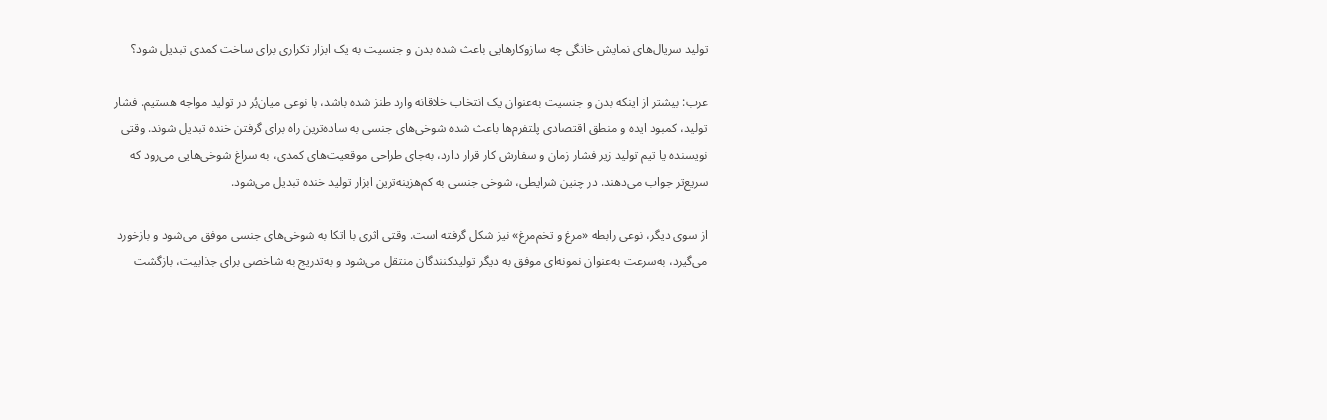تولید سریال‌های نمایش خانگی چه سازوکارهایی باعث شده بدن و جنسیت به یک ابزار تکراری برای ساخت کمدی تبدیل شود؟

عرب: بیشتر از اینکه بدن و جنسیت به‌عنوان یک انتخاب خلاقانه وارد طنز شده باشد، با نوعی میان‌بُر در تولید مواجه هستیم. فشار تولید، کمبود ایده و منطق اقتصادی پلتفرم‌ها باعث شده شوخی‌های جنسی به ساده‌ترین راه برای گرفتن خنده تبدیل شوند. وقتی نویسنده یا تیم تولید زیر فشار زمان و سفارش کار قرار دارد، به‌جای طراحی موقعیت‌های کمدی، به سراغ شوخی‌هایی می‌رود که سریع‌تر جواب می‌دهند. در چنین شرایطی، شوخی جنسی به کم‌هزینه‌ترین ابزار تولید خنده تبدیل می‌شود.

از سوی دیگر، نوعی رابطه «مرغ و تخم‌مرغ» نیز شکل گرفته است. وقتی اثری با اتکا به شوخی‌های جنسی موفق می‌شود و بازخورد می‌گیرد، به‌سرعت به‌عنوان نمونه‌ای موفق به دیگر تولیدکنندگان منتقل می‌شود و به‌تدریج به شاخصی برای جذابیت، بازگشت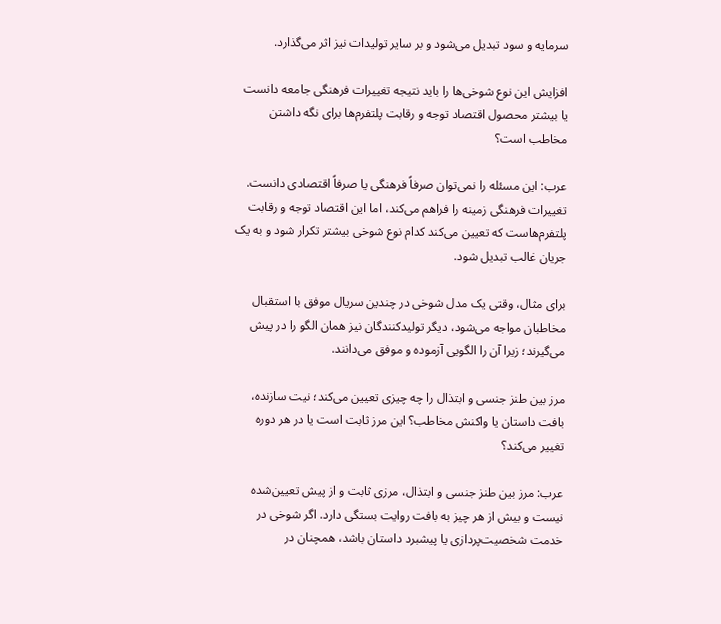سرمایه و سود تبدیل می‌شود و بر سایر تولیدات نیز اثر می‌گذارد.

افزایش این نوع شوخی‌ها را باید نتیجه تغییرات فرهنگی جامعه دانست یا بیشتر محصول اقتصاد توجه و رقابت پلتفرم‌ها برای نگه داشتن مخاطب است؟

عرب: این مسئله را نمی‌توان صرفاً فرهنگی یا صرفاً اقتصادی دانست. تغییرات فرهنگی زمینه را فراهم می‌کند، اما این اقتصاد توجه و رقابت پلتفرم‌هاست که تعیین می‌کند کدام نوع شوخی بیشتر تکرار شود و به یک جریان غالب تبدیل شود.

برای مثال، وقتی یک مدل شوخی در چندین سریال موفق با استقبال مخاطبان مواجه می‌شود، دیگر تولیدکنندگان نیز همان الگو را در پیش می‌گیرند؛ زیرا آن را الگویی آزموده و موفق می‌دانند.

مرز بین طنز جنسی و ابتذال را چه چیزی تعیین می‌کند؛ نیت سازنده، بافت داستان یا واکنش مخاطب؟ این مرز ثابت است یا در هر دوره تغییر می‌کند؟

عرب: مرز بین طنز جنسی و ابتذال، مرزی ثابت و از پیش تعیین‌شده نیست و بیش از هر چیز به بافت روایت بستگی دارد. اگر شوخی در خدمت شخصیت‌پردازی یا پیشبرد داستان باشد، همچنان در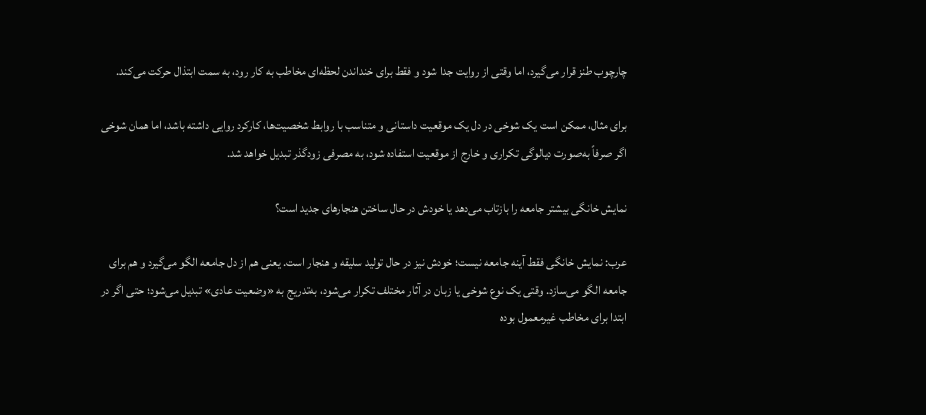چارچوب طنز قرار می‌گیرد، اما وقتی از روایت جدا شود و فقط برای خنداندن لحظه‌ای مخاطب به کار رود، به سمت ابتذال حرکت می‌کند.

برای مثال، ممکن است یک شوخی در دل یک موقعیت داستانی و متناسب با روابط شخصیت‌ها، کارکرد روایی داشته باشد، اما همان شوخی اگر صرفاً به‌صورت دیالوگی تکراری و خارج از موقعیت استفاده شود، به مصرفی زودگذر تبدیل خواهد شد.

نمایش خانگی بیشتر جامعه را بازتاب می‌دهد یا خودش در حال ساختن هنجارهای جدید است؟

عرب: نمایش خانگی فقط آینه جامعه نیست؛ خودش نیز در حال تولید سلیقه و هنجار است. یعنی هم از دل جامعه الگو می‌گیرد و هم برای جامعه الگو می‌سازد. وقتی یک نوع شوخی یا زبان در آثار مختلف تکرار می‌شود، به‌تدریج به «وضعیت عادی» تبدیل می‌شود؛ حتی اگر در ابتدا برای مخاطب غیرمعمول بوده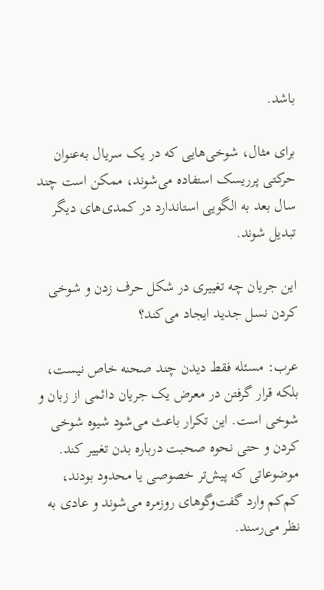باشد.

برای مثال، شوخی‌هایی که در یک سریال به‌عنوان حرکتی پرریسک استفاده می‌شوند، ممکن است چند سال بعد به الگویی استاندارد در کمدی‌های دیگر تبدیل شوند.

این جریان چه تغییری در شکل حرف زدن و شوخی کردن نسل جدید ایجاد می‌کند؟

عرب: مسئله فقط دیدن چند صحنه خاص نیست، بلکه قرار گرفتن در معرض یک جریان دائمی از زبان و شوخی است. این تکرار باعث می‌شود شیوه شوخی کردن و حتی نحوه صحبت درباره بدن تغییر کند. موضوعاتی که پیش‌تر خصوصی یا محدود بودند، کم‌کم وارد گفت‌وگوهای روزمره می‌شوند و عادی به نظر می‌رسند.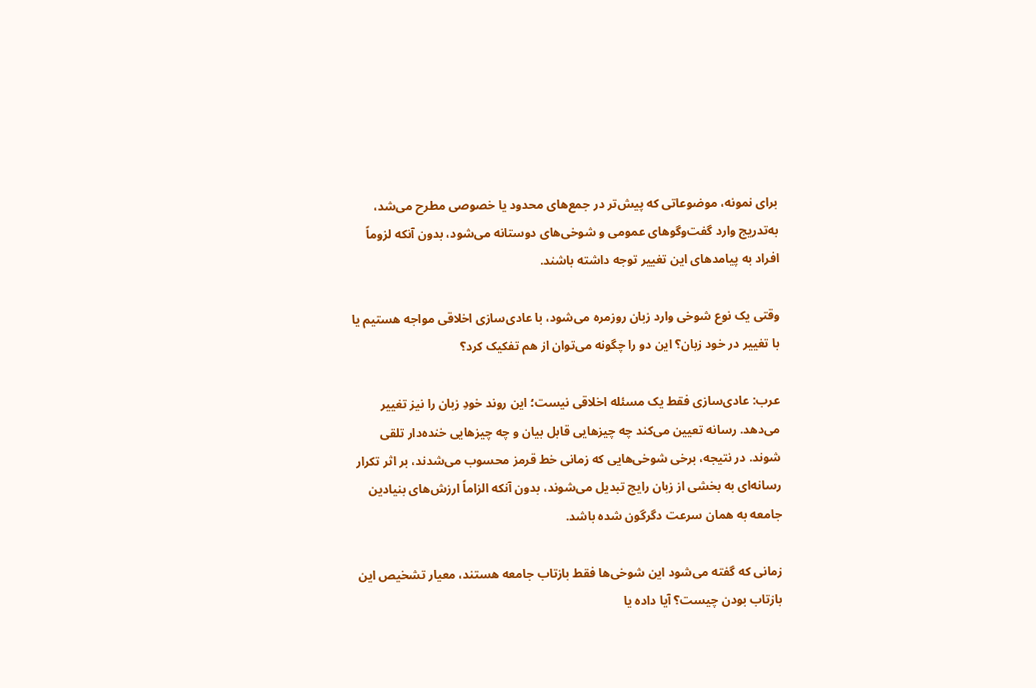برای نمونه، موضوعاتی که پیش‌تر در جمع‌های محدود یا خصوصی مطرح می‌شد، به‌تدریج وارد گفت‌وگوهای عمومی و شوخی‌های دوستانه می‌شود، بدون آنکه لزوماً افراد به پیامدهای این تغییر توجه داشته باشند.

وقتی یک نوع شوخی وارد زبان روزمره می‌شود، با عادی‌سازی اخلاقی مواجه هستیم یا با تغییر در خود زبان؟ این دو را چگونه می‌توان از هم تفکیک کرد؟

عرب: عادی‌سازی فقط یک مسئله اخلاقی نیست؛ این روند خودِ زبان را نیز تغییر می‌دهد. رسانه تعیین می‌کند چه چیزهایی قابل بیان و چه چیزهایی خنده‌دار تلقی شوند. در نتیجه، برخی شوخی‌هایی که زمانی خط قرمز محسوب می‌شدند، بر اثر تکرار رسانه‌ای به بخشی از زبان رایج تبدیل می‌شوند، بدون آنکه الزاماً ارزش‌های بنیادین جامعه به همان سرعت دگرگون شده باشد.

زمانی که گفته می‌شود این شوخی‌ها فقط بازتاب جامعه هستند، معیار تشخیص این بازتاب بودن چیست؟ آیا داده یا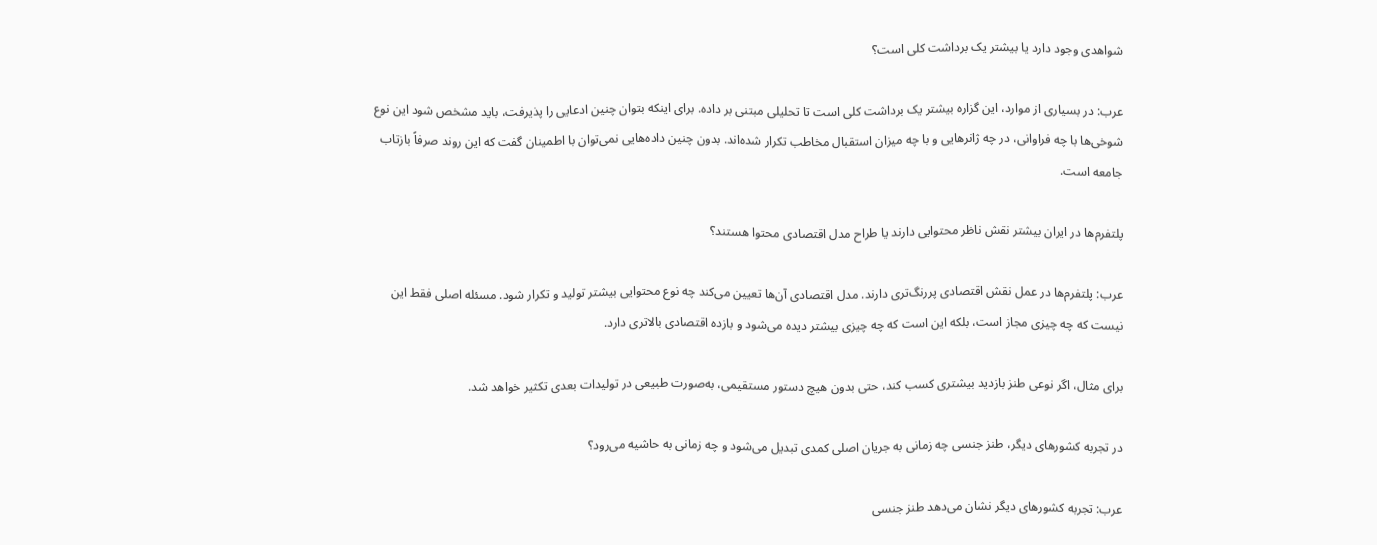شواهدی وجود دارد یا بیشتر یک برداشت کلی است؟

عرب: در بسیاری از موارد، این گزاره بیشتر یک برداشت کلی است تا تحلیلی مبتنی بر داده. برای اینکه بتوان چنین ادعایی را پذیرفت، باید مشخص شود این نوع شوخی‌ها با چه فراوانی، در چه ژانرهایی و با چه میزان استقبال مخاطب تکرار شده‌اند. بدون چنین داده‌هایی نمی‌توان با اطمینان گفت که این روند صرفاً بازتاب جامعه است.

پلتفرم‌ها در ایران بیشتر نقش ناظر محتوایی دارند یا طراح مدل اقتصادی محتوا هستند؟

عرب: پلتفرم‌ها در عمل نقش اقتصادی پررنگ‌تری دارند. مدل اقتصادی آن‌ها تعیین می‌کند چه نوع محتوایی بیشتر تولید و تکرار شود. مسئله اصلی فقط این نیست که چه چیزی مجاز است، بلکه این است که چه چیزی بیشتر دیده می‌شود و بازده اقتصادی بالاتری دارد.

برای مثال، اگر نوعی طنز بازدید بیشتری کسب کند، حتی بدون هیچ دستور مستقیمی، به‌صورت طبیعی در تولیدات بعدی تکثیر خواهد شد.

در تجربه کشورهای دیگر، طنز جنسی چه زمانی به جریان اصلی کمدی تبدیل می‌شود و چه زمانی به حاشیه می‌رود؟

عرب: تجربه کشورهای دیگر نشان می‌دهد طنز جنسی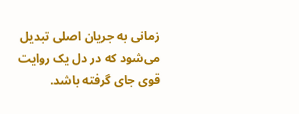زمانی به جریان اصلی تبدیل می‌شود که در دل یک روایت قوی جای گرفته باشد.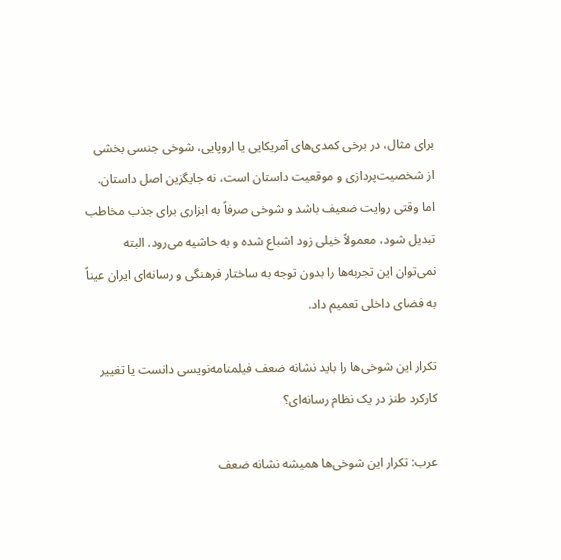برای مثال، در برخی کمدی‌های آمریکایی یا اروپایی، شوخی جنسی بخشی از شخصیت‌پردازی و موقعیت داستان است، نه جایگزین اصل داستان. اما وقتی روایت ضعیف باشد و شوخی صرفاً به ابزاری برای جذب مخاطب تبدیل شود، معمولاً خیلی زود اشباع شده و به حاشیه می‌رود. البته نمی‌توان این تجربه‌ها را بدون توجه به ساختار فرهنگی و رسانه‌ای ایران عیناً به فضای داخلی تعمیم داد.

تکرار این شوخی‌ها را باید نشانه ضعف فیلمنامه‌نویسی دانست یا تغییر کارکرد طنز در یک نظام رسانه‌ای؟

عرب: تکرار این شوخی‌ها همیشه نشانه ضعف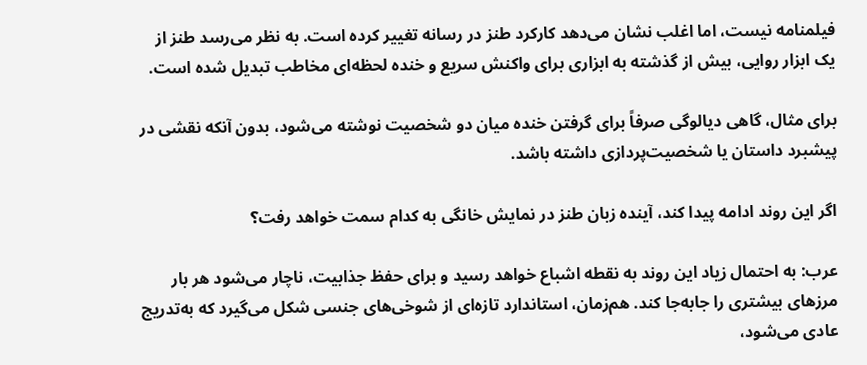فیلمنامه نیست، اما اغلب نشان می‌دهد کارکرد طنز در رسانه تغییر کرده است. به نظر می‌رسد طنز از یک ابزار روایی، بیش از گذشته به ابزاری برای واکنش سریع و خنده لحظه‌ای مخاطب تبدیل شده است.

برای مثال، گاهی دیالوگی صرفاً برای گرفتن خنده میان دو شخصیت نوشته می‌شود، بدون آنکه نقشی در پیشبرد داستان یا شخصیت‌پردازی داشته باشد.

اگر این روند ادامه پیدا کند، آینده زبان طنز در نمایش خانگی به کدام سمت خواهد رفت؟

عرب: به احتمال زیاد این روند به نقطه اشباع خواهد رسید و برای حفظ جذابیت، ناچار می‌شود هر بار مرزهای بیشتری را جابه‌جا کند. هم‌زمان، استاندارد تازه‌ای از شوخی‌های جنسی شکل می‌گیرد که به‌تدریج عادی می‌شود،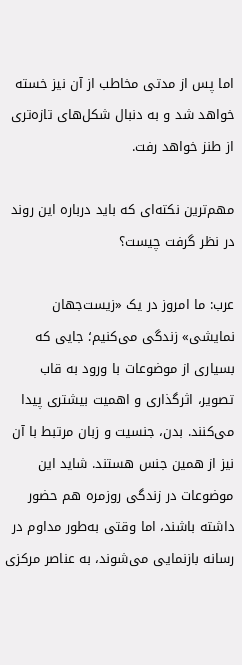اما پس از مدتی مخاطب از آن نیز خسته خواهد شد و به دنبال شکل‌های تازه‌تری از طنز خواهد رفت.

مهم‌ترین نکته‌ای که باید درباره این روند در نظر گرفت چیست؟

عرب: ما امروز در یک «زیست‌جهان نمایشی» زندگی می‌کنیم؛ جایی که بسیاری از موضوعات با ورود به قاب تصویر، اثرگذاری و اهمیت بیشتری پیدا می‌کنند. بدن، جنسیت و زبان مرتبط با آن نیز از همین جنس هستند. شاید این موضوعات در زندگی روزمره هم حضور داشته باشند، اما وقتی به‌طور مداوم در رسانه بازنمایی می‌شوند، به عناصر مرکزی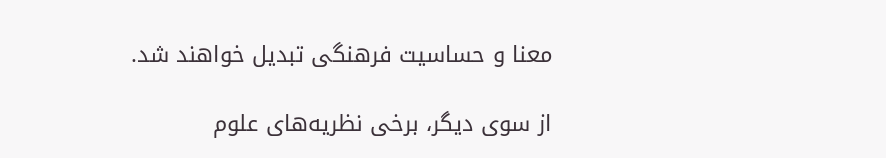معنا و حساسیت فرهنگی تبدیل خواهند شد.

از سوی دیگر، برخی نظریه‌های علوم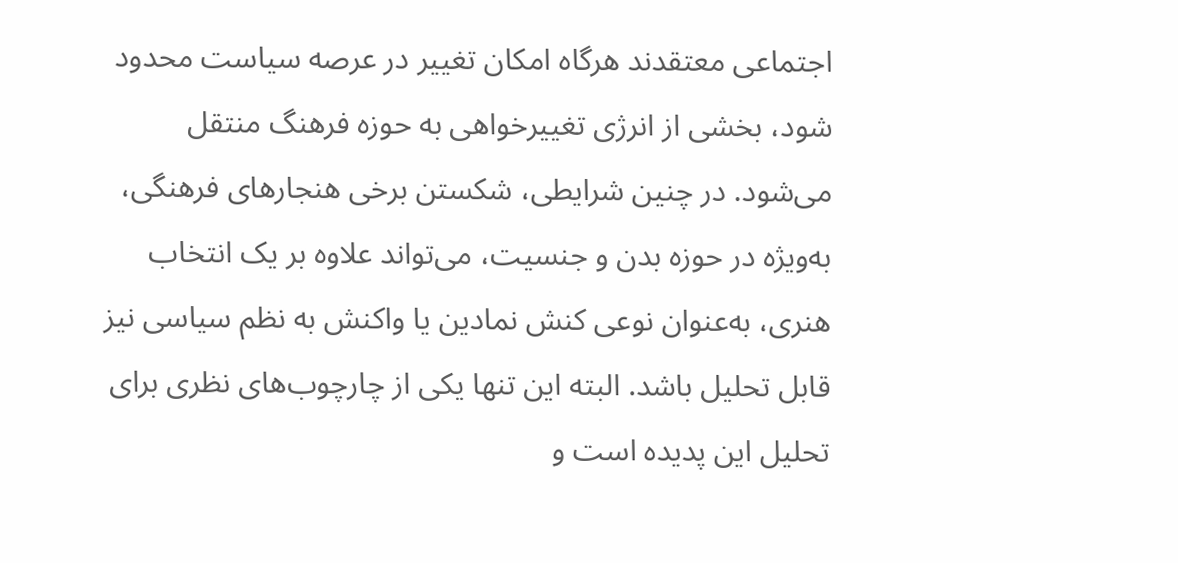اجتماعی معتقدند هرگاه امکان تغییر در عرصه سیاست محدود شود، بخشی از انرژی تغییرخواهی به حوزه فرهنگ منتقل می‌شود. در چنین شرایطی، شکستن برخی هنجارهای فرهنگی، به‌ویژه در حوزه بدن و جنسیت، می‌تواند علاوه بر یک انتخاب هنری، به‌عنوان نوعی کنش نمادین یا واکنش به نظم سیاسی نیز قابل تحلیل باشد. البته این تنها یکی از چارچوب‌های نظری برای تحلیل این پدیده است و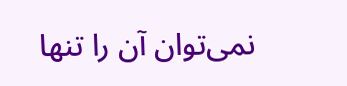نمی‌توان آن را تنها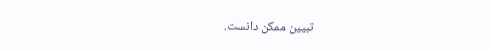تبیین ممکن دانست.